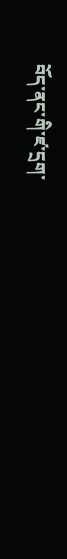བོད་ནང་གི་ཛ་དྲག་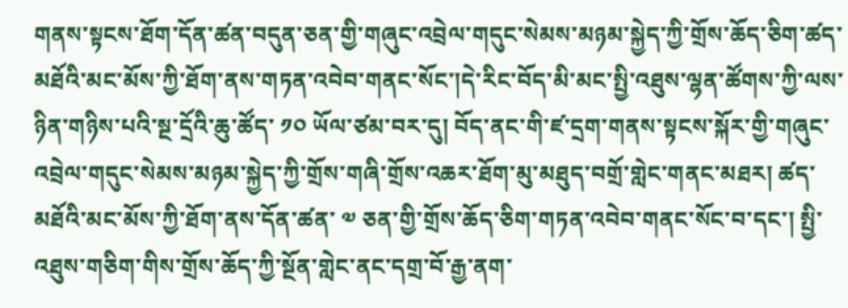གནས་སྟངས་ཐོག་དོན་ཚན་བདུན་ཅན་གྱི་གཞུང་འབྲེལ་གདུང་སེམས་མཉམ་སྐྱེད་ཀྱི་གྲོས་ཆོད་ཅིག་ཚད་མཐོའི་མང་མོས་ཀྱི་ཐོག་ནས་གཏན་འབེབ་གནང་སོང་།དེ་རིང་བོད་མི་མང་སྤྱི་འཐུས་ལྷན་ཚོགས་ཀྱི་ལས་ཉིན་གཉིས་པའི་སྔ་དྲོའི་ཆུ་ཚོད་ ༡༠ ཡོལ་ཙམ་བར་དུ། བོད་ནང་གི་ཛ་དྲག་གནས་སྟངས་སྐོར་གྱི་གཞུང་འབྲེལ་གདུང་སེམས་མཉམ་སྐྱེད་ཀྱི་གྲོས་གཞི་གྲོས་འཆར་ཐོག་མུ་མཐུད་བགྲོ་གླེང་གནང་མཐར། ཚད་མཐོའི་མང་མོས་ཀྱི་ཐོག་ནས་དོན་ཚན་ ༧ ཅན་གྱི་གྲོས་ཆོད་ཅིག་གཏན་འབེབ་གནང་སོང་བ་དང་། སྤྱི་འཐུས་གཅིག་གིས་གྲོས་ཆོད་ཀྱི་སྔོན་གླེང་ནང་དགྲ་བོ་རྒྱ་ནག་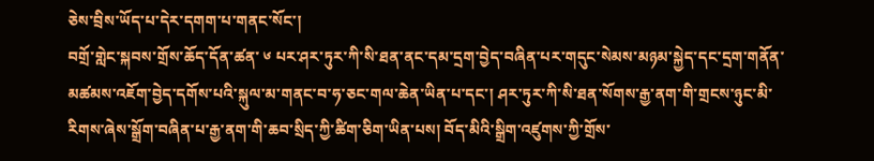ཅེས་བྲིས་ཡོད་པ་དེར་དགག་པ་གནང་སོང་།
བགྲོ་གླེང་སྐབས་གྲོས་ཆོད་དོན་ཚན་ ༦ པར་ཤར་ཏུར་ཀི་སི་ཐན་ནང་དམ་དྲག་བྱེད་བཞིན་པར་གདུང་སེམས་མཉམ་སྐྱེད་དང་དྲག་གནོན་མཚམས་འཇོག་བྱེད་དགོས་པའི་སྐུལ་མ་གནང་བ་ཧ་ཅང་གལ་ཆེན་ཡིན་པ་དང་། ཤར་ཏུར་ཀི་སི་ཐན་སོགས་རྒྱ་ནག་གི་གྲངས་ཉུང་མི་རིགས་ཞེས་སྒྲོག་བཞིན་པ་རྒྱ་ནག་གི་ཆབ་སྲིད་ཀྱི་ཚིག་ཅིག་ཡིན་པས། བོད་མིའི་སྒྲིག་འཛུགས་ཀྱི་གྲོས་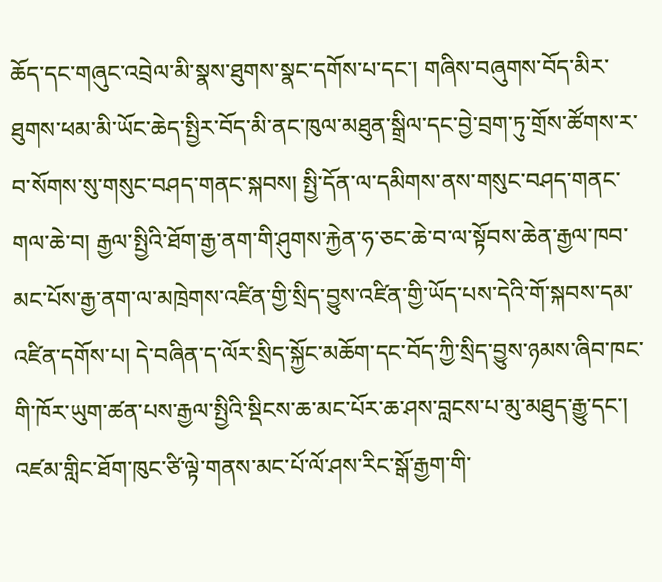ཆོད་དང་གཞུང་འབྲེལ་མི་སྣས་ཐུགས་སྣང་དགོས་པ་དང་། གཞིས་བཞུགས་བོད་མིར་ཐུགས་ཕམ་མི་ཡོང་ཆེད་སྤྱིར་བོད་མི་ནང་ཁུལ་མཐུན་སྒྲིལ་དང་བྱེ་བྲག་ཏུ་གྲོས་ཚོགས་ར་བ་སོགས་སུ་གསུང་བཤད་གནང་སྐབས། སྤྱི་དོན་ལ་དམིགས་ནས་གསུང་བཤད་གནང་གལ་ཆེ་བ། རྒྱལ་སྤྱིའི་ཐོག་རྒྱ་ནག་གི་ཤུགས་རྐྱེན་ཧ་ཅང་ཆེ་བ་ལ་སྟོབས་ཆེན་རྒྱལ་ཁབ་མང་པོས་རྒྱ་ནག་ལ་མཁྲེགས་འཛིན་གྱི་སྲིད་བྱུས་འཛིན་གྱི་ཡོད་པས་དེའི་གོ་སྐབས་དམ་འཛིན་དགོས་པ། དེ་བཞིན་ད་ལོར་སྲིད་སྐྱོང་མཆོག་དང་བོད་ཀྱི་སྲིད་བྱུས་ཉམས་ཞིབ་ཁང་གི་ཁོར་ཡུག་ཚན་པས་རྒྱལ་སྤྱིའི་སྡིངས་ཆ་མང་པོར་ཆ་ཤས་བླངས་པ་མུ་མཐུད་རྒྱུ་དང་། འཛམ་གླིང་ཐོག་ཁུང་ཙི་ལྟེ་གནས་མང་པོ་ལོ་ཤས་རིང་སྒོ་རྒྱག་གི་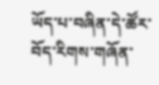ཡོད་པ་བཞིན་དེ་ཚོར་བོད་རིགས་གཞོན་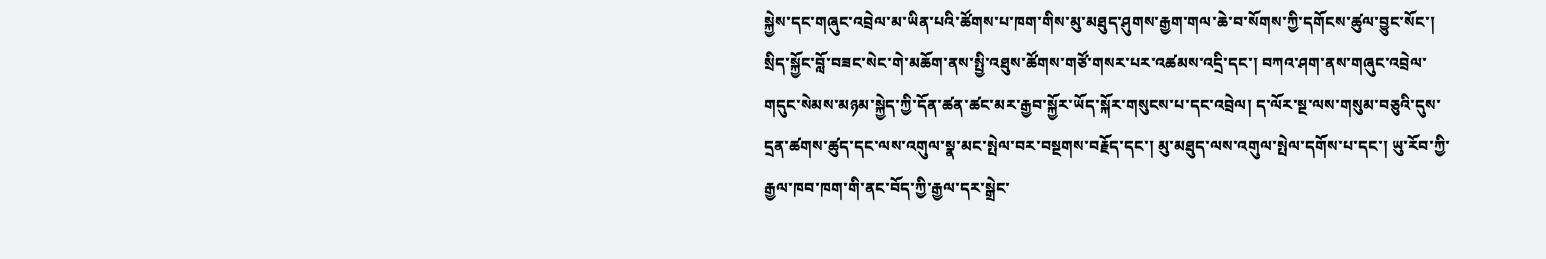སྐྱེས་དང་གཞུང་འབྲེལ་མ་ཡིན་པའི་ཚོགས་པ་ཁག་གིས་མུ་མཐུད་ཤུགས་རྒྱག་གལ་ཆེ་བ་སོགས་ཀྱི་དགོངས་ཚུལ་བྱུང་སོང་།
སྲིད་སྐྱོང་བློ་བཟང་སེང་གེ་མཆོག་ནས་སྤྱི་འཐུས་ཚོགས་གཙོ་གསར་པར་འཚམས་འདྲི་དང་། བཀའ་ཤག་ནས་གཞུང་འབྲེལ་གདུང་སེམས་མཉམ་སྐྱེད་ཀྱི་དོན་ཚན་ཚང་མར་རྒྱབ་སྐྱོར་ཡོད་སྐོར་གསུངས་པ་དང་འབྲེལ། ད་ལོར་སྔ་ལས་གསུམ་བཅུའི་དུས་དྲན་ཚགས་ཚུད་དང་ལས་འགུལ་སྣ་མང་སྤེལ་བར་བསྔགས་བརྗོད་དང་། མུ་མཐུད་ལས་འགུལ་སྤེལ་དགོས་པ་དང་། ཡུ་རོབ་ཀྱི་རྒྱལ་ཁབ་ཁག་གི་ནང་བོད་ཀྱི་རྒྱལ་དར་སྒྲེང་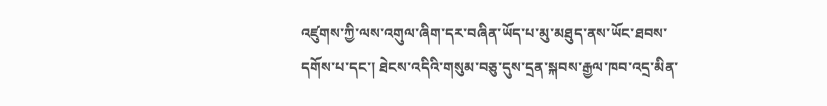འཛུགས་ཀྱི་ལས་འགུལ་ཞིག་དར་བཞིན་ཡོད་པ་མུ་མཐུད་ནས་ཡོང་ཐབས་དགོས་པ་དང་། ཐེངས་འདིའི་གསུམ་བཅུ་དུས་དྲན་སྐབས་རྒྱལ་ཁབ་འདྲ་མིན་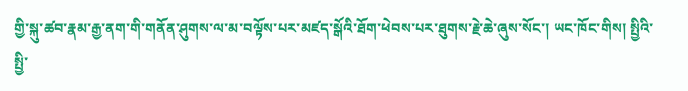གྱི་སྐུ་ཚབ་རྣམ་རྒྱ་ནག་གི་གནོན་ཤུགས་ལ་མ་བལྟོས་པར་མཛད་སྒོའི་ཐོག་ཕེབས་པར་ཐུགས་རྗེ་ཆེ་ཞུས་སོང་། ཡང་ཁོང་གིས། སྤྱིའི་སྤྱི་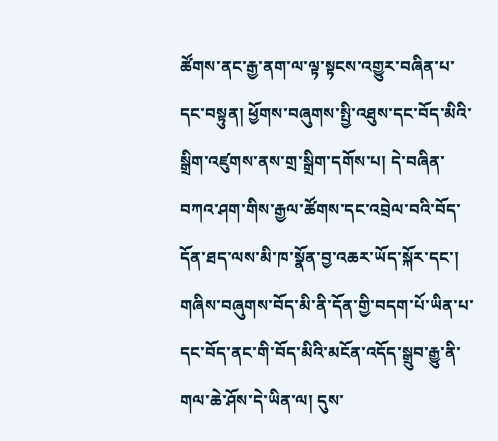ཚོགས་ནང་རྒྱ་ནག་ལ་ལྟ་སྟངས་འགྱུར་བཞིན་པ་དང་བསྟུན། ཕྱོགས་བཞུགས་སྤྱི་འཐུས་དང་བོད་མིའི་སྒྲིག་འཛུགས་ནས་གྲ་སྒྲིག་དགོས་པ། དེ་བཞིན་བཀའ་ཤག་གིས་རྒྱལ་ཚོགས་དང་འབྲེལ་བའི་བོད་དོན་ཐད་ལས་མི་ཁ་སྣོན་བྱ་འཆར་ཡོད་སྐོར་དང་། གཞིས་བཞུགས་བོད་མི་ནི་དོན་གྱི་བདག་པོ་ཡིན་པ་དང་བོད་ནང་གི་བོད་མིའི་མངོན་འདོད་སྒྲུབ་རྒྱུ་ནི་གལ་ཆེ་ཤོས་དེ་ཡིན་ལ། དུས་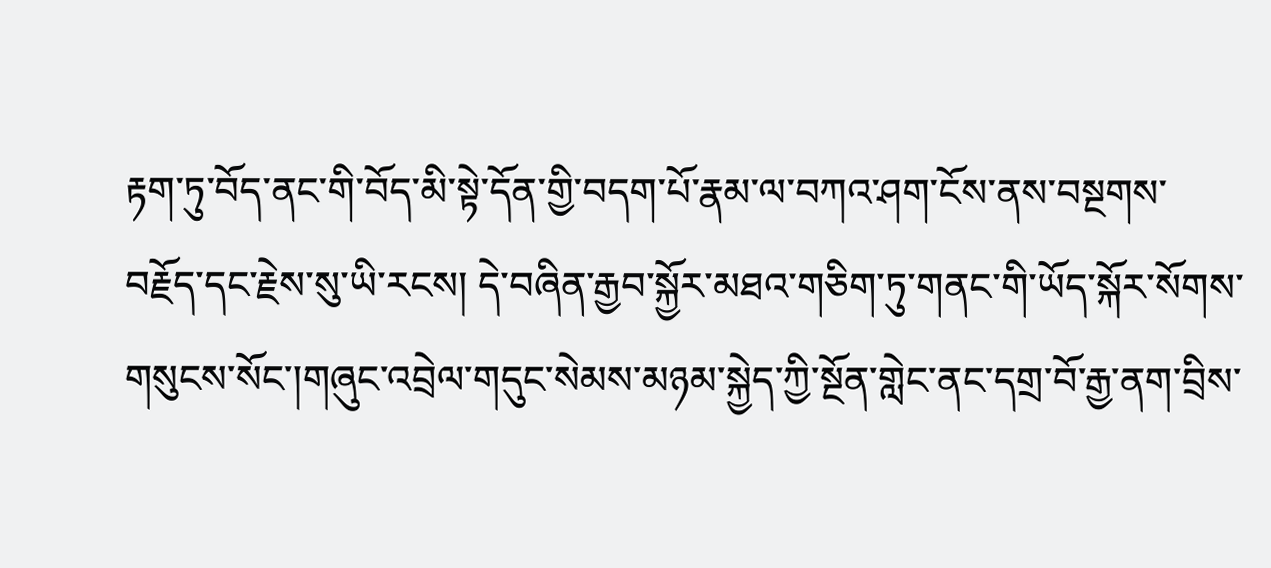རྟག་ཏུ་བོད་ནང་གི་བོད་མི་སྟེ་དོན་གྱི་བདག་པོ་རྣམ་ལ་བཀའ་ཤག་ངོས་ནས་བསྔགས་བརྗོད་དང་རྗེས་སུ་ཡི་རངས། དེ་བཞིན་རྒྱབ་སྐྱོར་མཐའ་གཅིག་ཏུ་གནང་གི་ཡོད་སྐོར་སོགས་གསུངས་སོང་།གཞུང་འབྲེལ་གདུང་སེམས་མཉམ་སྐྱེད་ཀྱི་སྔོན་གླེང་ནང་དགྲ་བོ་རྒྱ་ནག་བྲིས་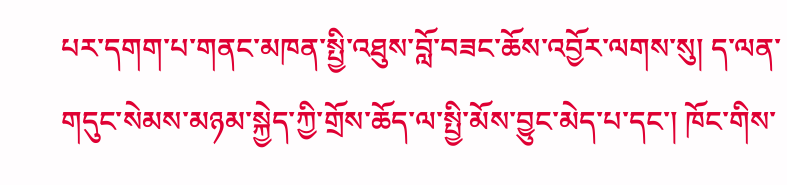པར་དགག་པ་གནང་མཁན་སྤྱི་འཐུས་བློ་བཟང་ཆོས་འབྱོར་ལགས་སུ། ད་ལན་གདུང་སེམས་མཉམ་སྐྱེད་ཀྱི་གྲོས་ཆོད་ལ་སྤྱི་མོས་བྱུང་མེད་པ་དང་། ཁོང་གིས་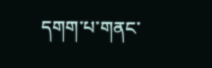དགག་པ་གནང་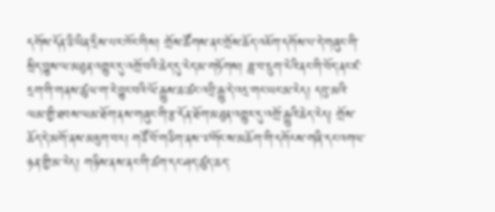དགོས་དོན་ཅི་ཡིན་དྲིས་པར་ཁོང་གིས། གྲོས་ཚོགས་ནང་གྲོས་ཆོད་འཇོག་དགོས་པ་དེ་གཞུང་གི་སྲིད་བྱུས་ལ་མཐུན་འགྱུར་དུ་འགྲོ་བའི་ཆེད་དུ་རེད་མ་གཏོགས། ཟླ་བ་དྲུག་རེའི་ནང་གི་བོད་ནང་ཛ་དྲག་གི་གནས་ཚུལ་ག་རེ་བྱུང་བའི་ལོ་རྒྱུས་ཆ་ཚང་འབྲི་རྒྱུ་དེ་འདྲ་གང་ཡང་མ་རེད། དབུ་མའི་ལམ་གྱི་ཐབས་ལམ་ཐོག་ནས་གཞུང་གི་རྩ་དོན་ཐོག་མཐུན་འགྱུར་དུ་འགྲོ་རྒྱུའི་ཆེད་རེད། གྲོས་ཆོད་དེ་མགོ་ནས་མཇུག་བར། གཙོ་བོ་གཅིག་ནས་༧གོང་ས་མཆོག་གི་དགོངས་གཞི་དང་འགལ་ཉན་གྱི་མ་རེད། གཉིས་ནས་ནང་གི་ཚག་དང་ཤད་ཚུད་ཆད་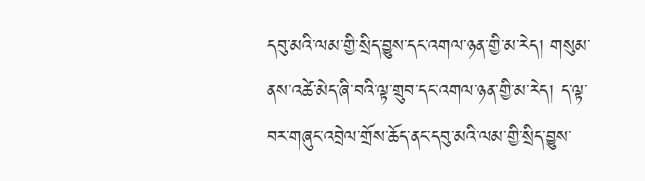དབུ་མའི་ལམ་གྱི་སྲིད་བྱུས་དང་འགལ་ཉན་གྱི་མ་རེད། གསུམ་ནས་འཚེ་མེད་ཞི་བའི་ལྟ་གྲུབ་དང་འགལ་ཉན་གྱི་མ་རེད། ད་ལྟ་བར་གཞུང་འབྲེལ་གྲོས་ཆོད་ནང་དབུ་མའི་ལམ་གྱི་སྲིད་བྱུས་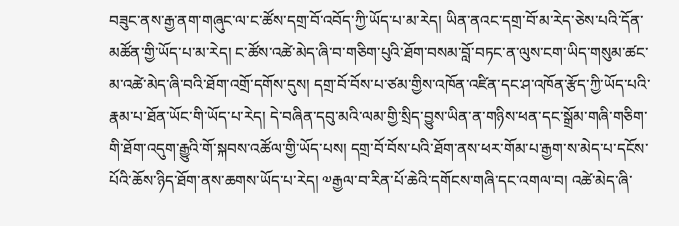བཟུང་ནས་རྒྱ་ནག་གཞུང་ལ་ང་ཚོས་དགྲ་བོ་འབོད་ཀྱི་ཡོད་པ་མ་རེད། ཡིན་ནའང་དགྲ་བོ་མ་རེད་ཅེས་པའི་དོན་མཚོན་གྱི་ཡོད་པ་མ་རེད། ང་ཚོས་འཚེ་མེད་ཞི་བ་གཅིག་པུའི་ཐོག་བསམ་བློ་བཏང་ན་ལུས་ངག་ཡིད་གསུམ་ཚང་མ་འཚེ་མེད་ཞི་བའི་ཐོག་འགྲོ་དགོས་དུས། དགྲ་བོ་བོས་པ་ཙམ་གྱིས་འཁོན་འཛིན་དང་ཤ་འཁོན་རྩོད་ཀྱི་ཡོད་པའི་རྣམ་པ་ཐོན་ཡོང་གི་ཡོད་པ་རེད། དེ་བཞིན་དབུ་མའི་ལམ་གྱི་སྲིད་བྱུས་ཡིན་ན་གཉིས་ཕན་དང་སྒྲོམ་གཞི་གཅིག་གི་ཐོག་འདུག་རྒྱུའི་གོ་སྐབས་འཚོལ་གྱི་ཡོད་པས། དགྲ་བོ་བོས་པའི་ཐོག་ནས་ཕར་གོམ་པ་རྒྱག་ས་མེད་པ་དངོས་པོའི་ཆོས་ཉིད་ཐོག་ནས་ཆགས་ཡོད་པ་རེད། ༧རྒྱལ་བ་རིན་པོ་ཆེའི་དགོངས་གཞི་དང་འགལ་བ། འཚེ་མེད་ཞི་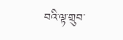བའི་ལྟ་གྲུབ་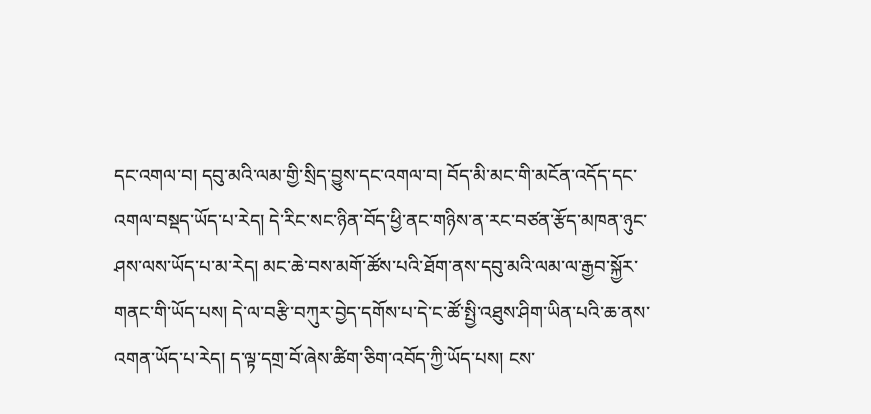དང་འགལ་བ། དབུ་མའི་ལམ་གྱི་སྲིད་བྱུས་དང་འགལ་བ། བོད་མི་མང་གི་མངོན་འདོད་དང་འགལ་བསྡད་ཡོད་པ་རེད། དེ་རིང་སང་ཉིན་བོད་ཕྱི་ནང་གཉིས་ན་རང་བཙན་རྩོད་མཁན་ཉུང་ཤས་ལས་ཡོད་པ་མ་རེད། མང་ཆེ་བས་མགོ་ཚོས་པའི་ཐོག་ནས་དབུ་མའི་ལམ་ལ་རྒྱབ་སྐྱོར་གནང་གི་ཡོད་པས། དེ་ལ་བརྩི་བཀུར་བྱེད་དགོས་པ་དེ་ང་ཚོ་སྤྱི་འཐུས་ཤིག་ཡིན་པའི་ཆ་ནས་འགན་ཡོད་པ་རེད། ད་ལྟ་དགྲ་བོ་ཞེས་ཚིག་ཅིག་འབོད་ཀྱི་ཡོད་པས། ངས་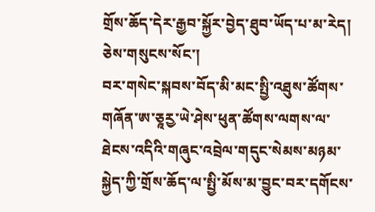གྲོས་ཆོད་དེར་རྒྱབ་སྐྱོར་བྱེད་ཐུབ་ཡོད་པ་མ་རེད། ཅེས་གསུངས་སོང་།
བར་གསེང་སྐབས་བོད་མི་མང་སྤྱི་འཐུས་ཚོགས་གཞོན་ཨ་ཅཱརྱ་ཡེ་ཤེས་ཕུན་ཚོགས་ལགས་ལ་ཐེངས་འདིའི་གཞུང་འབྲེལ་གདུང་སེམས་མཉམ་སྐྱེད་ཀྱི་གྲོས་ཆོད་ལ་སྤྱི་མོས་མ་བྱུང་བར་དགོངས་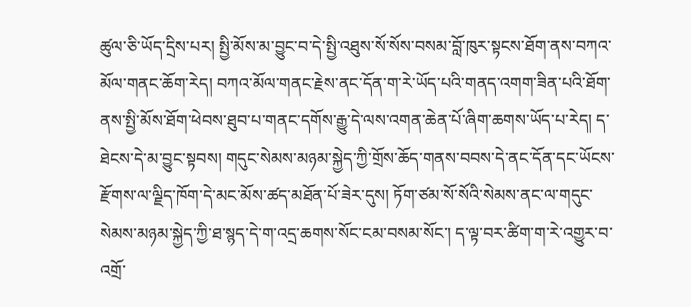ཚུལ་ཅི་ཡོད་དྲིས་པར། སྤྱི་མོས་མ་བྱུང་བ་དེ་སྤྱི་འཐུས་སོ་སོས་བསམ་བློ་ཁུར་སྟངས་ཐོག་ནས་བཀའ་མོལ་གནང་ཆོག་རེད། བཀའ་མོལ་གནང་རྗེས་ནང་དོན་ག་རེ་ཡོད་པའི་གནད་འགག་ཟིན་པའི་ཐོག་ནས་སྤྱི་མོས་ཐོག་ཕེབས་ཐུབ་པ་གནང་དགོས་རྒྱུ་དེ་ལས་འགན་ཆེན་པོ་ཞིག་ཆགས་ཡོད་པ་རེད། ད་ཐེངས་དེ་མ་བྱུང་སྟབས། གདུང་སེམས་མཉམ་སྐྱེད་ཀྱི་གྲོས་ཆོད་གནས་བབས་དེ་ནང་དོན་དང་ཡོངས་རྫོགས་ལ་ལྗིད་ཁོག་དེ་མང་མོས་ཚད་མཐོན་པོ་ཟེར་དུས། ཏོག་ཙམ་སོ་སོའི་སེམས་ནང་ལ་གདུང་སེམས་མཉམ་སྐྱེད་ཀྱི་ཐ་སྙད་དེ་ག་འདྲ་ཆགས་སོང་ངམ་བསམ་སོང་། ད་ལྟ་བར་ཚིག་ག་རེ་འགྱུར་བ་འགྲོ་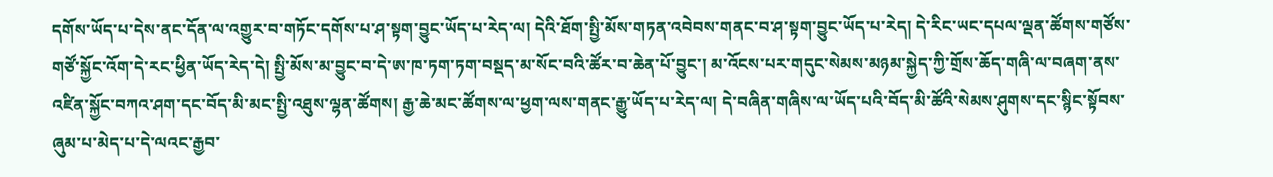དགོས་ཡོད་པ་དེས་ནང་དོན་ལ་འགྱུར་བ་གཏོང་དགོས་པ་ཤ་སྟག་བྱུང་ཡོད་པ་རེད་ལ། དེའི་ཐོག་སྤྱི་མོས་གཏན་འབེབས་གནང་བ་ཤ་སྟག་བྱུང་ཡོད་པ་རེད། དེ་རིང་ཡང་དཔལ་ལྡན་ཚོགས་གཙོས་གཙོ་སྐྱོང་འོག་དེ་རང་ཕྱིན་ཡོད་རེད་དེ། སྤྱི་མོས་མ་བྱུང་བ་དེ་ཨ་ཁ་ཏག་ཏག་བསྡད་མ་སོང་བའི་ཚོར་བ་ཆེན་པོ་བྱུང་། མ་འོངས་པར་གདུང་སེམས་མཉམ་སྐྱེད་ཀྱི་གྲོས་ཆོད་གཞི་ལ་བཞག་ནས་འཛིན་སྐྱོང་བཀའ་ཤག་དང་བོད་མི་མང་སྤྱི་འཐུས་ལྷན་ཚོགས། རྒྱ་ཆེ་མང་ཚོགས་ལ་ཕྱག་ལས་གནང་རྒྱུ་ཡོད་པ་རེད་ལ། དེ་བཞིན་གཞིས་ལ་ཡོད་པའི་བོད་མི་ཚོའི་སེམས་ཤུགས་དང་སྙིང་སྟོབས་ཞུམ་པ་མེད་པ་དེ་ལའང་རྒྱབ་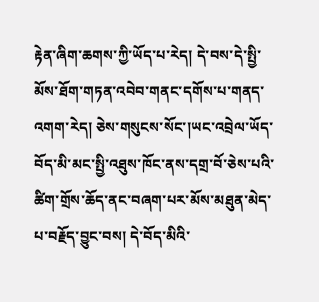རྟེན་ཞིག་ཆགས་ཀྱི་ཡོད་པ་རེད། དེ་བས་དེ་སྤྱི་མོས་ཐོག་གཏན་འབེབ་གནང་དགོས་པ་གནད་འགག་རེད། ཅེས་གསུངས་སོང་།ཡང་འབྲེལ་ཡོད་བོད་མི་མང་སྤྱི་འཐུས་ཁོང་ནས་དགྲ་བོ་ཅེས་པའི་ཚིག་གྲོས་ཆོད་ནང་བཞག་པར་མོས་མཐུན་མེད་པ་བརྗོད་བྱུང་བས། དེ་བོད་མིའི་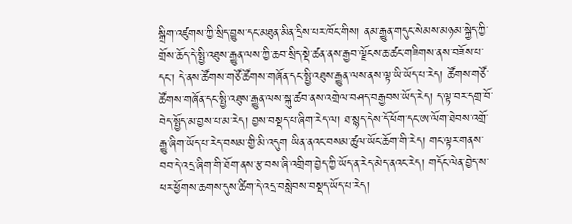སྒྲིག་འཛུགས་ཀྱི་སྲིད་བྱུས་དང་མཐུན་མིན་དྲིས་པར་ཁོང་གིས། ནམ་རྒྱུན་གདུང་སེམས་མཉམ་སྐྱེད་ཀྱི་གྲོས་ཆོད་དེ་སྤྱི་འཐུས་རྒྱུན་ལས་ཀྱི་ཆབ་སྲིད་སྡེ་ཚན་ནས་རྒྱབ་ལྗོངས་ཆ་ཚང་གཟིགས་ནས་བཟོས་པ་དང་། དེ་ནས་ཚོགས་གཙོ་ཚོགས་གཞོན་དང་སྤྱི་འཐུས་རྒྱུན་ལས་ནས་ལྟ་ཡི་ཡོད་པ་རེད། ཚོགས་གཙོ་ཚོགས་གཞོན་དང་སྤྱི་འཐུས་རྒྱུན་ལས་སྐུ་ཚབ་ནས་འགྲེལ་བཤད་བརྒྱབས་ཡོད་རེད། ད་ལྟ་བར་དགྲ་བོ་བེད་སྤྱོད་མ་བྱས་པ་མ་རེད། བྱས་བསྡད་པ་ཞིག་རེད་ལ། ཐ་སྙད་དེས་དོ་ཕོག་དང་ཨ་ལོག་ཐེབས་འགྲོ་རྒྱུ་ཞིག་ཡོད་པ་རེད་བསམ་གྱི་མི་འདུག ཡིན་ནའང་བསམ་ཚུལ་ཡོང་ཆོག་གི་རེད། གང་ལྟར་གནས་བབ་དེ་འདྲ་ཞིག་གི་ཐོག་ནས་རྩ་བས་ཞི་འགྲིག་བྱེད་ཀྱི་ཡོད་ན་རེད་མེད་ནའང་རེད། གདོང་ལེན་བྱེད་ས་ཕར་ཕྱོགས་ཆགས་དུས་ཚིག་དེ་འདྲ་བསླེབས་བསྡད་ཡོད་པ་རེད།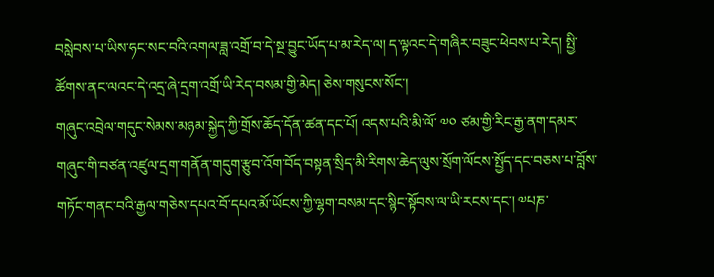བསླེབས་པ་ཡིས་ཧང་སང་བའི་འགལ་ཟླ་འགྲོ་བ་དེ་སྔ་བྱུང་ཡོད་པ་མ་རེད་ལ། ད་ལྟའང་དེ་གཞིར་བཟུང་ཕེབས་པ་རེད། སྤྱི་ཚོགས་ནང་ལའང་དེ་འདྲ་ཞེ་དྲག་འགྲོ་ཡི་རེད་བསམ་གྱི་མེད། ཅེས་གསུངས་སོང་།
གཞུང་འབྲེལ་གདུང་སེམས་མཉམ་སྐྱེད་ཀྱི་གྲོས་ཆོད་དོན་ཚན་དང་པོ། འདས་པའི་མི་ལོ་ ༧༠ ཙམ་གྱི་རིང་རྒྱ་ནག་དམར་གཞུང་གི་བཙན་འཛུལ་དྲག་གནོན་གདུག་རྩུབ་འོག་བོད་བསྟན་སྲིད་མི་རིགས་ཆེད་ལུས་སྲོག་ལོངས་སྤྱོད་དང་བཅས་པ་བློས་གཏོང་གནང་བའི་རྒྱལ་གཅེས་དཔའ་བོ་དཔའ་མོ་ཡོངས་ཀྱི་ལྷག་བསམ་དང་སྙིང་སྟོབས་ལ་ཡི་རངས་དང་། ༧པཎ་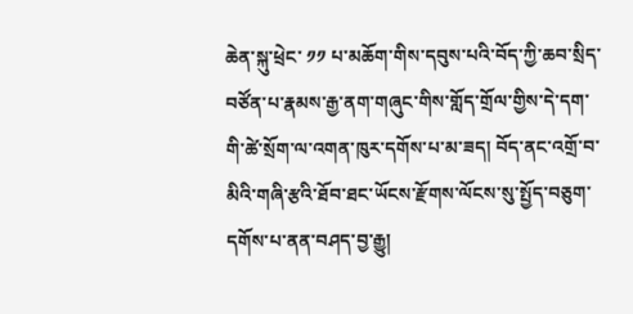ཆེན་སྐུ་ཕྲེང་ ༡༡ པ་མཆོག་གིས་དབུས་པའི་བོད་ཀྱི་ཆབ་སྲིད་བཙོན་པ་རྣམས་རྒྱ་ནག་གཞུང་གིས་གློད་གྲོལ་གྱིས་དེ་དག་གི་ཚེ་སྲོག་ལ་འགན་ཁུར་དགོས་པ་མ་ཟད། བོད་ནང་འགྲོ་བ་མིའི་གཞི་རྩའི་ཐོབ་ཐང་ཡོངས་རྫོགས་ལོངས་སུ་སྤྱོད་བཅུག་དགོས་པ་ནན་བཤད་བྱ་རྒྱུ།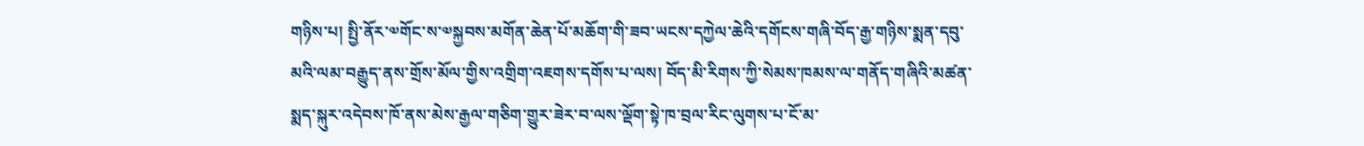གཉིས་པ། སྤྱི་ནོར་༧གོང་ས་༧སྐྱབས་མགོན་ཆེན་པོ་མཆོག་གི་ཟབ་ཡངས་དཀྱེལ་ཆེའི་དགོངས་གཞི་བོད་རྒྱ་གཉིས་སྨན་དབུ་མའི་ལམ་བརྒྱུད་ནས་གྲོས་མོལ་གྱིས་འགྲིག་འཇགས་དགོས་པ་ལས། བོད་མི་རིགས་ཀྱི་སེམས་ཁམས་ལ་གནོད་གཞིའི་མཚན་སྨད་སྐུར་འདེབས་ཁོ་ནས་མེས་རྒྱལ་གཅིག་གྱུར་ཟེར་བ་ལས་ལྡོག་སྟེ་ཁ་བྲལ་རིང་ལུགས་པ་ངོ་མ་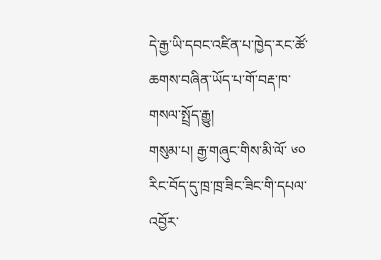དེ་རྒྱ་ཡི་དབང་འཛིན་པ་ཁྱེད་རང་ཚོ་ཆགས་བཞིན་ཡོད་པ་གོ་བརྡ་ཁ་གསལ་སྤྲོད་རྒྱུ།
གསུམ་པ། རྒྱ་གཞུང་གིས་མི་ལོ་ ༦༠ རིང་བོད་དུ་ཁྲ་ཁྲ་ཟིང་ཟིང་གི་དཔལ་འབྱོར་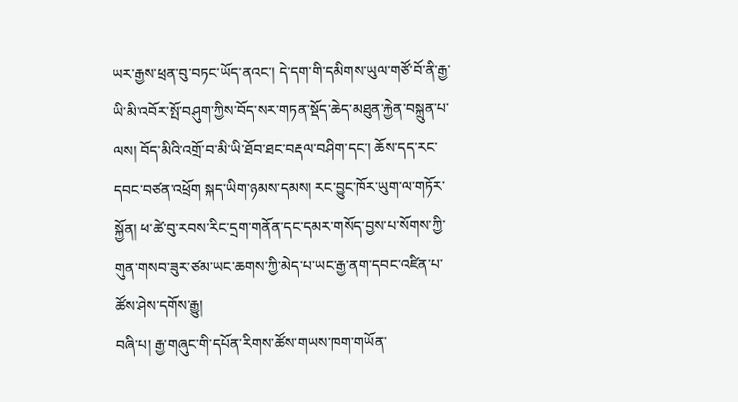ཡར་རྒྱས་ཕྲན་བུ་བཏང་ཡོད་ནའང་། དེ་དག་གི་དམིགས་ཡུལ་གཙོ་བོ་ནི་རྒྱ་ཡི་མི་འབོར་སྤོ་བཤུག་ཀྱིས་བོད་སར་གཏན་སྡོད་ཆེད་མཐུན་རྐྱེན་བསྐྲུན་པ་ལས། བོད་མིའི་འགྲོ་བ་མི་ཡི་ཐོབ་ཐང་བརྡལ་བཤིག་དང་། ཆོས་དད་རང་དབང་བཙན་འཕྲོག སྐད་ཡིག་ཉམས་དམས། རང་བྱུང་ཁོར་ཡུག་ལ་གཏོར་སྐྱོན། ཕ་ཚེ་བུ་རབས་རིང་དྲག་གནོན་དང་དམར་གསོད་བྱས་པ་སོགས་ཀྱི་གུན་གསབ་ཟུར་ཙམ་ཡང་ཆགས་ཀྱི་མེད་པ་ཡང་རྒྱ་ནག་དབང་འཛིན་པ་ཚོས་ཤེས་དགོས་རྒྱུ།
བཞི་པ། རྒྱ་གཞུང་གི་དཔོན་རིགས་ཚོས་གཡས་ཁག་གཡོན་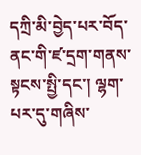དཀྲི་མི་བྱེད་པར་བོད་ནང་གི་ཛ་དྲག་གནས་སྟངས་སྤྱི་དང་། ལྷག་པར་དུ་གཞིས་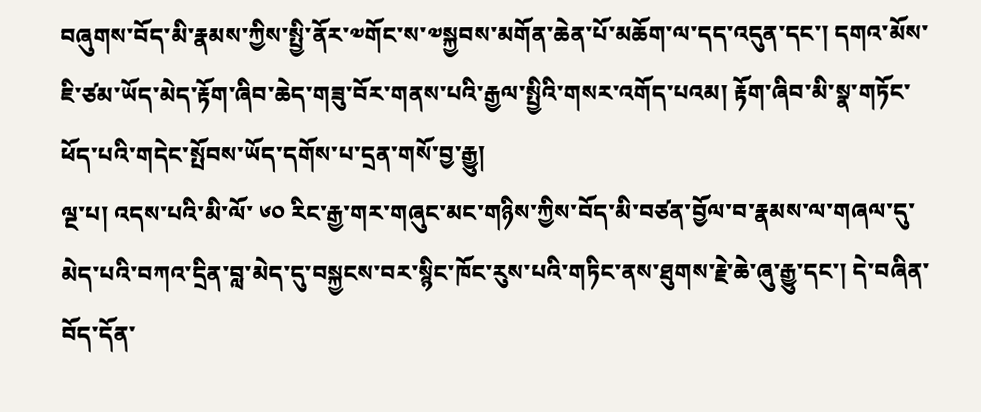བཞུགས་བོད་མི་རྣམས་ཀྱིས་སྤྱི་ནོར་༧གོང་ས་༧སྐྱབས་མགོན་ཆེན་པོ་མཆོག་ལ་དད་འདུན་དང་། དགའ་མོས་ཇི་ཙམ་ཡོད་མེད་རྟོག་ཞིབ་ཆེད་གཟུ་བོར་གནས་པའི་རྒྱལ་སྤྱིའི་གསར་འགོད་པའམ། རྟོག་ཞིབ་མི་སྣ་གཏོང་ཕོད་པའི་གདེང་སྤོབས་ཡོད་དགོས་པ་དྲན་གསོ་བྱ་རྒྱུ།
ལྔ་པ། འདས་པའི་མི་ལོ་ ༦༠ རིང་རྒྱ་གར་གཞུང་མང་གཉིས་ཀྱིས་བོད་མི་བཙན་བྱོལ་བ་རྣམས་ལ་གཞལ་དུ་མེད་པའི་བཀའ་དྲིན་བླ་མེད་དུ་བསྐྱངས་བར་སྙིང་ཁོང་རུས་པའི་གཏིང་ནས་ཐུགས་རྗེ་ཆེ་ཞུ་རྒྱུ་དང་། དེ་བཞིན་བོད་དོན་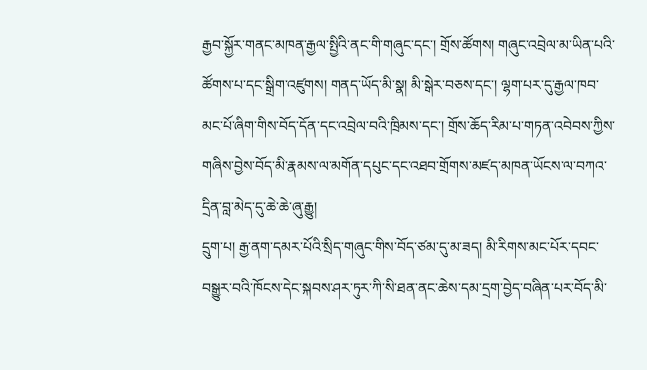རྒྱབ་སྐྱོར་གནང་མཁན་རྒྱལ་སྤྱིའི་ནང་གི་གཞུང་དང་། གྲོས་ཚོགས། གཞུང་འབྲེལ་མ་ཡིན་པའི་ཚོགས་པ་དང་སྒྲིག་འཛུགས། གནད་ཡོད་མི་སྣ། མི་སྒེར་བཅས་དང་། ལྷག་པར་དུ་རྒྱལ་ཁབ་མང་པོ་ཞིག་གིས་བོད་དོན་དང་འབྲེལ་བའི་ཁྲིམས་དང་། གྲོས་ཆོད་རིམ་པ་གཏན་འབེབས་ཀྱིས་གཞིས་བྱེས་བོད་མི་རྣམས་ལ་མགོན་དཔུང་དང་འཐབ་གྲོགས་མཛད་མཁན་ཡོངས་ལ་བཀའ་དྲིན་བླ་མེད་དུ་ཆེ་ཆེ་ཞུ་རྒྱུ།
དྲུག་པ། རྒྱ་ནག་དམར་པོའི་སྲིད་གཞུང་གིས་བོད་ཙམ་དུ་མ་ཟད། མི་རིགས་མང་པོར་དབང་བསྒྱུར་བའི་ཁོངས་དེང་སྐབས་ཤར་ཏུར་ཀི་སི་ཐན་ནང་ཆེས་དམ་དྲག་བྱེད་བཞིན་པར་བོད་མི་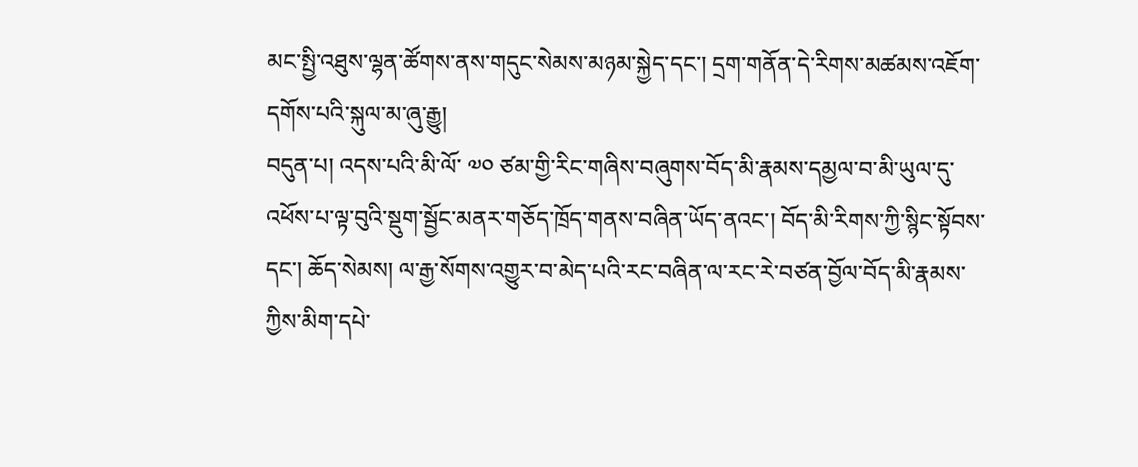མང་སྤྱི་འཐུས་ལྷན་ཚོགས་ནས་གདུང་སེམས་མཉམ་སྐྱེད་དང་། དྲག་གནོན་དེ་རིགས་མཚམས་འཇོག་དགོས་པའི་སྐུལ་མ་ཞུ་རྒྱུ།
བདུན་པ། འདས་པའི་མི་ལོ་ ༧༠ ཙམ་གྱི་རིང་གཞིས་བཞུགས་བོད་མི་རྣམས་དམྱལ་བ་མི་ཡུལ་དུ་འཕོས་པ་ལྟ་བུའི་སྡུག་སྦྱོང་མནར་གཅོད་ཁྲོད་གནས་བཞིན་ཡོད་ནའང་། བོད་མི་རིགས་ཀྱི་སྙིང་སྟོབས་དང་། ཆོད་སེམས། ལ་རྒྱ་སོགས་འགྱུར་བ་མེད་པའི་རང་བཞིན་ལ་རང་རེ་བཙན་བྱོལ་བོད་མི་རྣམས་ཀྱིས་མིག་དཔེ་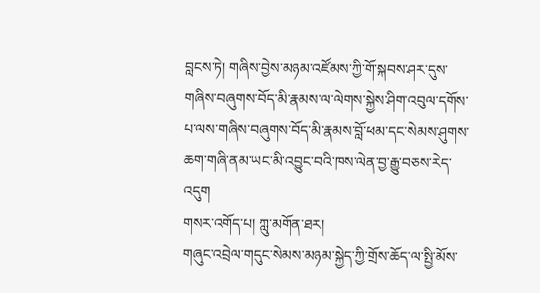བླངས་ཏེ། གཞིས་བྱེས་མཉམ་འཛོམས་ཀྱི་གོ་སྐབས་ཤར་དུས་གཞིས་བཞུགས་བོད་མི་རྣམས་ལ་ལེགས་སྐྱེས་ཤིག་འབུལ་དགོས་པ་ལས་གཞིས་བཞུགས་བོད་མི་རྣམས་བློ་ཕམ་དང་སེམས་ཤུགས་ཆག་གཞི་ནམ་ཡང་མི་འབྱུང་བའི་ཁས་ལེན་བྱ་རྒྱུ་བཅས་རེད་འདུག
གསར་འགོད་པ། ཀླུ་མགོན་ཐར།
གཞུང་འབྲེལ་གདུང་སེམས་མཉམ་སྐྱེད་ཀྱི་གྲོས་ཆོད་ལ་སྤྱི་མོས་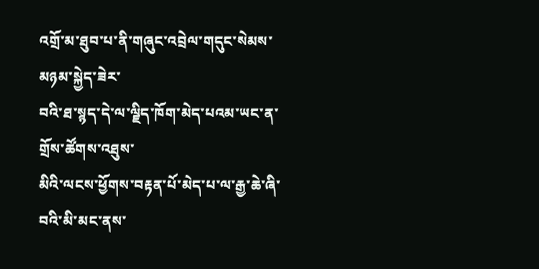འགྲོ་མ་ཐུབ་པ་ནི་གཞུང་འབྲེལ་གདུང་སེམས་མཉམ་སྐྱེད་ཟེར་
བའི་ཐ་སྙད་དེ་ལ་ལྗིད་ཁོག་མེད་པའམ་ཡང་ན་གྲོས་ཚོགས་འཐུས་
མིའི་ལངས་ཕྱོགས་བརྟན་པོ་མེད་པ་ལ་རྒྱ་ཆེ་ཞི་བའི་མི་མང་ནས་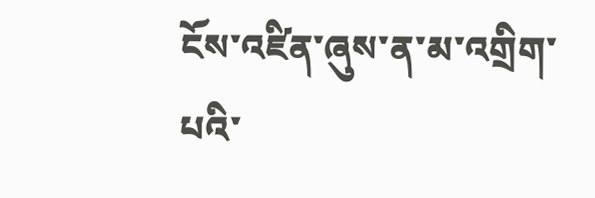ངོས་འཛིན་ཞུས་ན་མ་འགྲིག་པའི་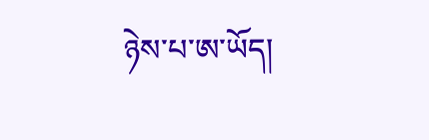ཉེས་པ་ཨ་ཡོད།